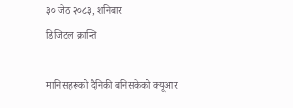३० जेठ २०८३, शनिबार
डिजिटल क्रान्ति

मानिसहरूको दैनिकी बनिसकेको क्यूआर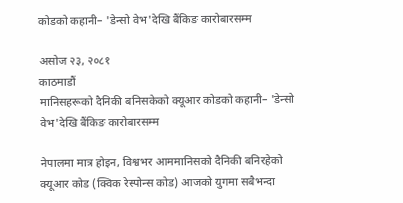कोडको कहानी– 'डेन्सो वेभ'देखि बैंकिङ कारोबारसम्म

असोज २३, २०८१
काठमाडौं
मानिसहरूको दैनिकी बनिसकेको क्यूआर कोडको कहानी– 'डेन्सो वेभ'देखि बैंकिङ कारोबारसम्म

नेपालमा मात्र होइन, विश्वभर आममानिसको दैनिकी बनिरहेको क्यूआर कोड (क्विक रेस्पोन्स कोड) आजको युगमा सबैभन्दा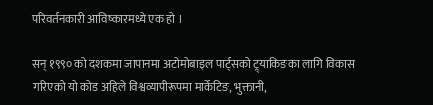परिवर्तनकारी आविष्कारमध्ये एक हो ।

सन् १९९० को दशकमा जापानमा अटोमोबाइल पार्ट्सको ट्र्याकिङका लागि विकास गरिएको यो कोड अहिले विश्वव्यापीरूपमा मार्केटिङ, भुक्तानी,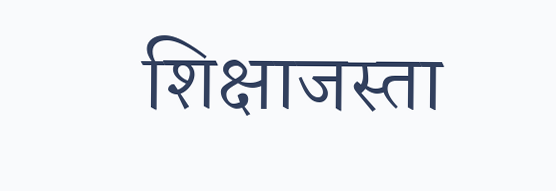शिक्षाजस्ता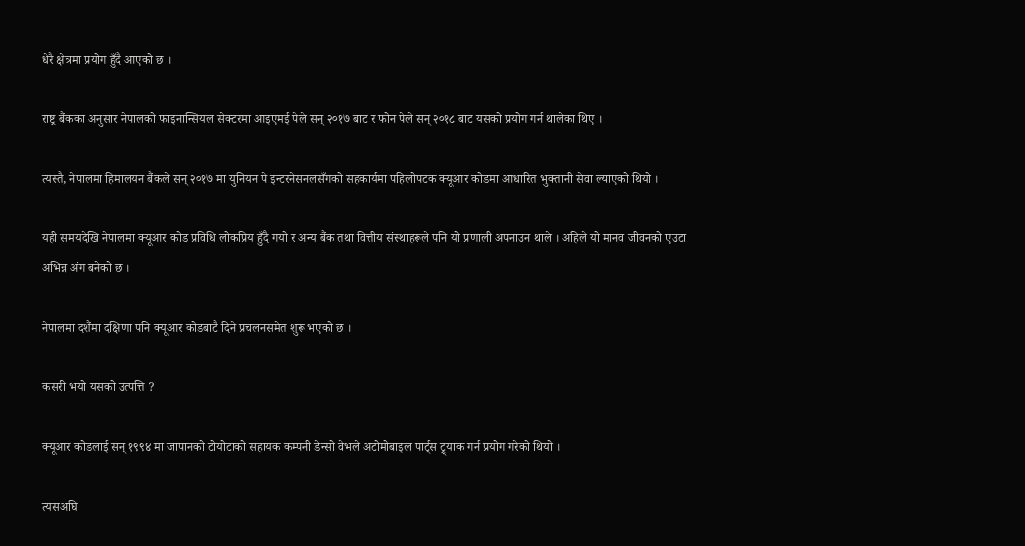धेरै क्षेत्रमा प्रयोग हुँदै आएको छ ।

राष्ट्र बैंकका अनुसार नेपालको फाइनान्सियल सेक्टरमा आइएमई पेले सन् २०१७ बाट र फोन पेले सन् २०१८ बाट यसको प्रयोग गर्न थालेका थिए ।

त्यस्तै, नेपालमा हिमालयन बैंकले सन् २०१७ मा युनियन पे इन्टरनेसनलसँगको सहकार्यमा पहिलोपटक क्यूआर कोडमा आधारित भुक्तानी सेवा ल्याएको थियो ।

यही समयदेखि नेपालमा क्यूआर कोड प्रविधि लोकप्रिय हुँदै गयो र अन्य बैंक तथा वित्तीय संस्थाहरूले पनि यो प्रणाली अपनाउन थाले । अहिले यो मानव जीवनको एउटा अभिन्न अंग बनेको छ ।

नेपालमा दशैंमा दक्षिणा पनि क्यूआर कोडबाटै दिने प्रचलनसमेत शुरू भएको छ ।

कसरी भयो यसको उत्पत्ति ?

क्यूआर कोडलाई सन् १९९४ मा जापानको टोयोटाको सहायक कम्पनी डेन्सो वेभले अटोमोबाइल पार्ट्स ट्र्याक गर्न प्रयोग गरेको थियो ।

त्यसअघि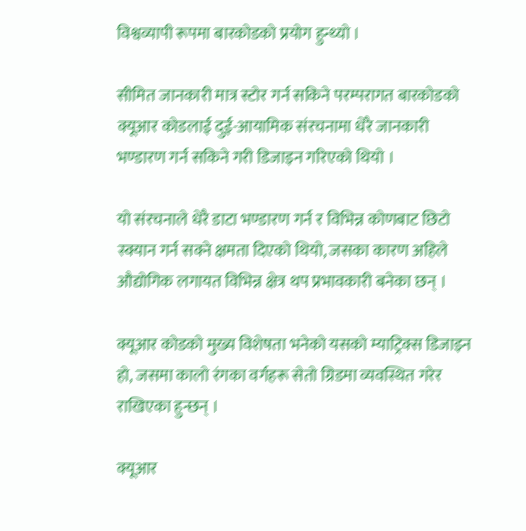विश्वव्यापी रूपमा बारकोडको प्रयोग हुन्थ्यो ।

सीमित जानकारी मात्र स्टोर गर्न सकिने परम्परागत बारकोडको क्यूआर कोडलाई दुई-आयामिक संरचनामा धेरै जानकारी भण्डारण गर्न सकिने गरी डिजाइन गरिएको थियो ।

यो संरचनाले धेरै डाटा भण्डारण गर्न र विभिन्न कोणबाट छिटो स्क्यान गर्न सक्ने क्षमता दिएको थियो, जसका कारण अहिले औद्योगिक लगायत विभिन्न क्षेत्र थप प्रभावकारी बनेका छन् ।

क्यूआर कोडको मुख्य विशेषता भनेको यसको म्याट्रिक्स डिजाइन हो, जसमा कालो रंगका वर्गहरू सेतो ग्रिडमा व्यवस्थित गरेर राखिएका हुन्छन् ।

क्यूआर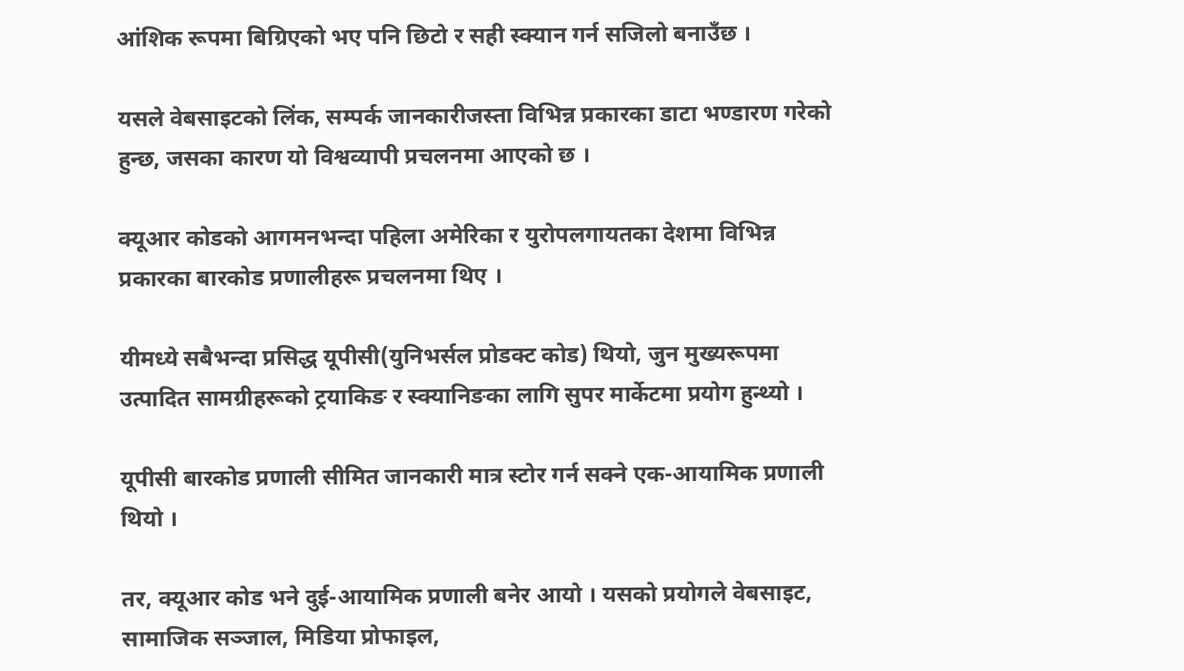आंशिक रूपमा बिग्रिएको भए पनि छिटो र सही स्क्यान गर्न सजिलो बनाउँछ ।

यसले वेबसाइटको लिंक, सम्पर्क जानकारीजस्ता विभिन्न प्रकारका डाटा भण्डारण गरेको हुन्छ, जसका कारण यो विश्वव्यापी प्रचलनमा आएको छ ।

क्यूआर कोडको आगमनभन्दा पहिला अमेरिका र युरोपलगायतका देशमा विभिन्न प्रकारका बारकोड प्रणालीहरू प्रचलनमा थिए ।

यीमध्ये सबैभन्दा प्रसिद्ध यूपीसी(युनिभर्सल प्रोडक्ट कोड) थियो, जुन मुख्यरूपमा उत्पादित सामग्रीहरूको ट्रयाकिङ र स्क्यानिङका लागि सुपर मार्केटमा प्रयोग हुन्थ्यो ।

यूपीसी बारकोड प्रणाली सीमित जानकारी मात्र स्टोर गर्न सक्ने एक-आयामिक प्रणाली थियो ।

तर, क्यूआर कोड भने दुई-आयामिक प्रणाली बनेर आयो । यसको प्रयोगले वेबसाइट, सामाजिक सञ्जाल, मिडिया प्रोफाइल,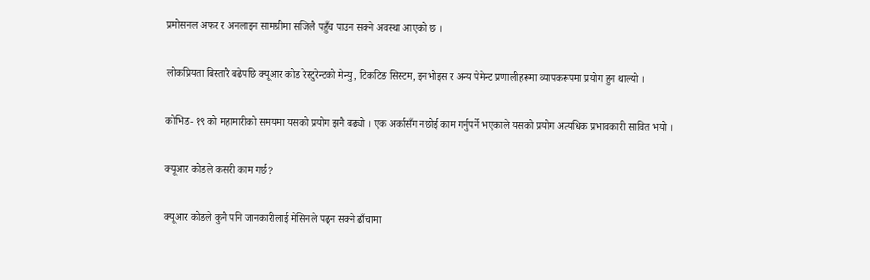प्रमोसनल अफर र अनलाइन सामग्रीमा सजिलै पहुँच पाउन सक्ने अवस्था आएको छ ।

लोकप्रियता बिस्तारै बढेपछि क्यूआर कोड रेस्टुरेन्टको मेन्यु, टिकटिङ सिस्टम, इनभोइस र अन्य पेमेन्ट प्रणालीहरूमा व्यापकरूपमा प्रयोग हुन थाल्यो ।

कोभिड- १९ को महामारीको समयमा यसको प्रयोग झनै बढ्यो । एक अर्कासँग नछोई काम गर्नुपर्ने भएकाले यसको प्रयोग अत्यधिक प्रभावकारी सावित भयो ।

क्यूआर कोडले कसरी काम गर्छ?

क्यूआर कोडले कुनै पनि जानकारीलाई मेसिनले पढ्न सक्ने ढाँचामा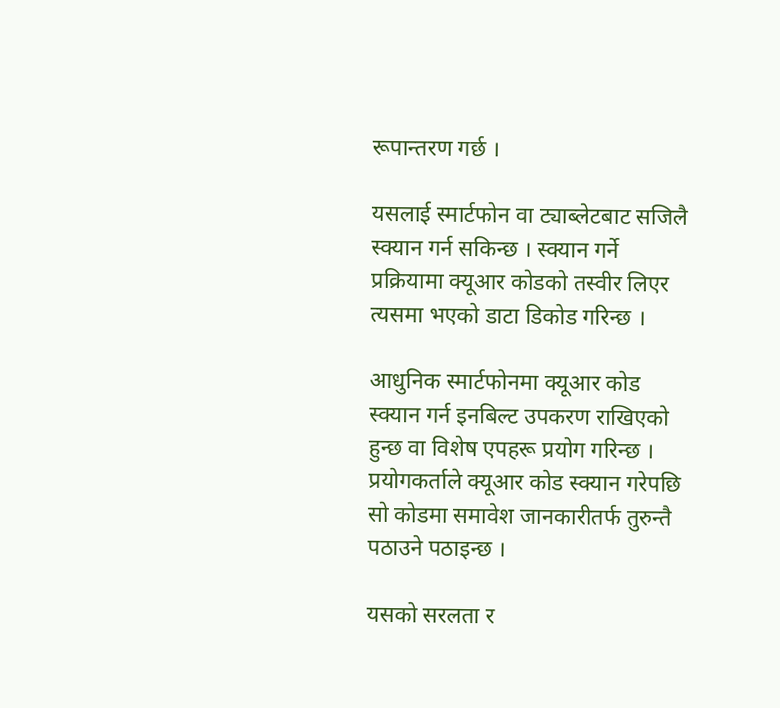रूपान्तरण गर्छ ।

यसलाई स्मार्टफोन वा ट्याब्लेटबाट सजिलै स्क्यान गर्न सकिन्छ । स्क्यान गर्ने प्रक्रियामा क्यूआर कोडको तस्वीर लिएर त्यसमा भएको डाटा डिकोड गरिन्छ ।

आधुनिक स्मार्टफोनमा क्यूआर कोड स्क्यान गर्न इनबिल्ट उपकरण राखिएको हुन्छ वा विशेष एपहरू प्रयोग गरिन्छ । प्रयोगकर्ताले क्यूआर कोड स्क्यान गरेपछि सो कोडमा समावेश जानकारीतर्फ तुरुन्तै पठाउने पठाइन्छ ।

यसको सरलता र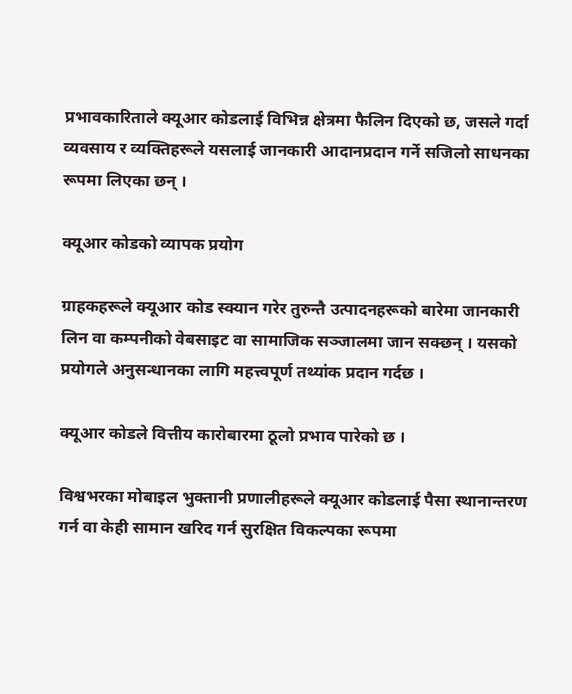प्रभावकारिताले क्यूआर कोडलाई विभिन्न क्षेत्रमा फैलिन दिएको छ, जसले गर्दा व्यवसाय र व्यक्तिहरूले यसलाई जानकारी आदानप्रदान गर्ने सजिलो साधनका रूपमा लिएका छन् ।

क्यूआर कोडको व्यापक प्रयोग

ग्राहकहरूले क्यूआर कोड स्क्यान गरेर तुरुन्तै उत्पादनहरूको बारेमा जानकारी लिन वा कम्पनीको वेबसाइट वा सामाजिक सञ्जालमा जान सक्छन् । यसको प्रयोगले अनुसन्धानका लागि महत्त्वपूर्ण तथ्यांक प्रदान गर्दछ ।

क्यूआर कोडले वित्तीय कारोबारमा ठूलो प्रभाव पारेको छ ।

विश्वभरका मोबाइल भुक्तानी प्रणालीहरूले क्यूआर कोडलाई पैसा स्थानान्तरण गर्न वा केही सामान खरिद गर्न सुरक्षित विकल्पका रूपमा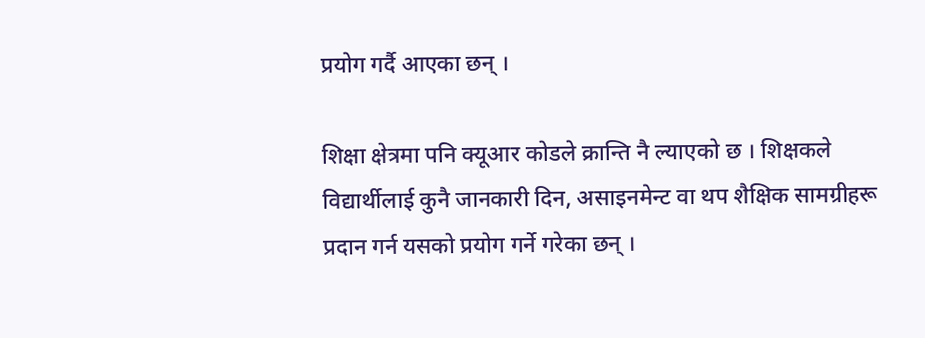प्रयोग गर्दै आएका छन् ।

शिक्षा क्षेत्रमा पनि क्यूआर कोडले क्रान्ति नै ल्याएको छ । शिक्षकले विद्यार्थीलाई कुनै जानकारी दिन, असाइनमेन्ट वा थप शैक्षिक सामग्रीहरू प्रदान गर्न यसको प्रयोग गर्ने गरेका छन् ।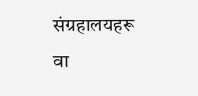संग्रहालयहरू वा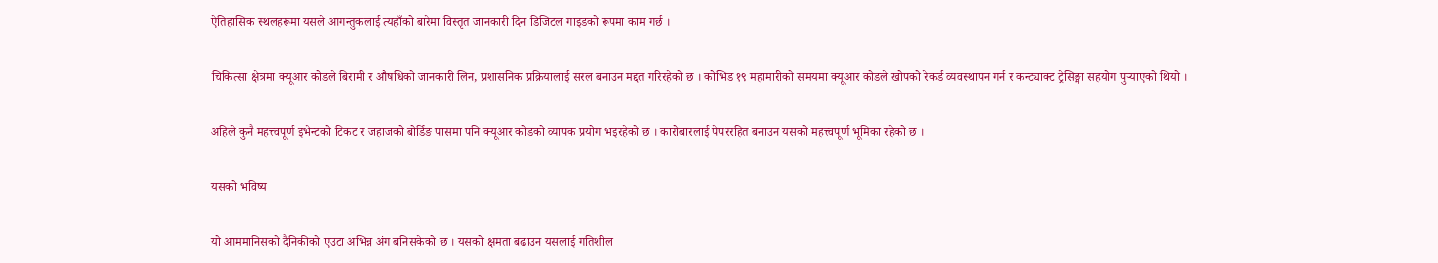ऐतिहासिक स्थलहरूमा यसले आगन्तुकलाई त्यहाँको बारेमा विस्तृत जानकारी दिन डिजिटल गाइडको रूपमा काम गर्छ ।

चिकित्सा क्षेत्रमा क्यूआर कोडले बिरामी र औषधिको जानकारी लिन, प्रशासनिक प्रक्रियालाई सरल बनाउन मद्दत गरिरहेको छ । कोभिड १९ महामारीको समयमा क्यूआर कोडले खोपको रेकर्ड व्यवस्थापन गर्न र कन्ट्याक्ट ट्रेसिङ्मा सहयोग पुर्‍याएको थियो ।

अहिले कुनै महत्त्वपूर्ण इभेन्टको टिकट र जहाजको बोर्डिङ पासमा पनि क्यूआर कोडको व्यापक प्रयोग भइरहेको छ । कारोबारलाई पेपररहित बनाउन यसको महत्त्वपूर्ण भूमिका रहेको छ ।

यसको भविष्य

यो आममानिसको दैनिकीको एउटा अभिन्न अंग बनिसकेको छ । यसको क्षमता बढाउन यसलाई गतिशील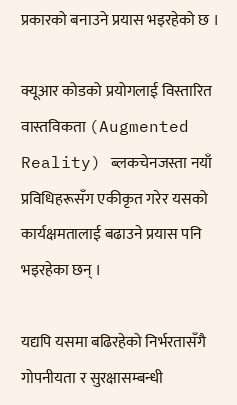प्रकारको बनाउने प्रयास भइरहेको छ ।

क्यूआर कोडको प्रयोगलाई विस्तारित वास्तविकता (Augmented Reality) ब्लकचेनजस्ता नयाँ प्रविधिहरूसँग एकीकृत गरेर यसको कार्यक्षमतालाई बढाउने प्रयास पनि भइरहेका छन् ।

यद्यपि यसमा बढिरहेको निर्भरतासँगै गोपनीयता र सुरक्षासम्बन्धी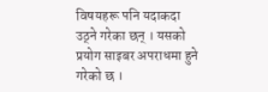विषयहरू पनि यदाकदा उठ्ने गरेका छन् । यसको प्रयोग साइबर अपराधमा हुने गरेको छ ।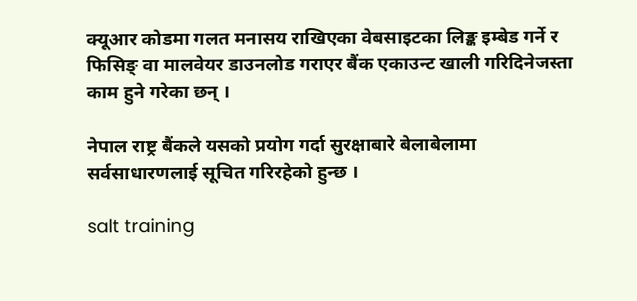क्यूआर कोडमा गलत मनासय राखिएका वेबसाइटका लिङ्क इम्बेड गर्ने र फिसिङ् वा मालवेयर डाउनलोड गराएर बैंक एकाउन्ट खाली गरिदिनेजस्ता काम हुने गरेका छन् ।

नेपाल राष्ट्र बैंकले यसको प्रयोग गर्दा सुरक्षाबारे बेलाबेलामा सर्वसाधारणलाई सूचित गरिरहेको हुन्छ ।

salt training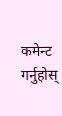कमेन्ट गर्नुहोस्